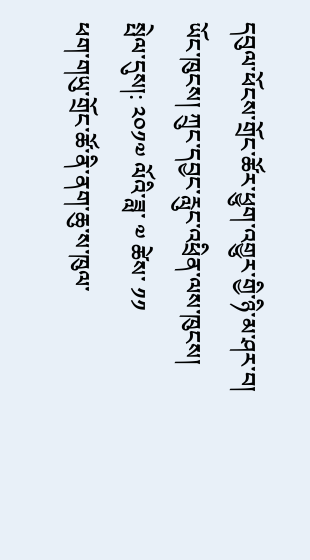དབུལ་ཕོངས་གྲོང་ཚོར་ཕྱུག་འགྱུར་གྱི་ཉི་མ་ཤར་བ།
ཡོང་ཁུངས། ཀྲུང་དབྱང་རླུང་འཕྲིན་ལས་ཁུངས།
སྤེལ་དུས།: ༢༠༡༧ ལོའི་ཟླ་ ༧ ཚེས་ ༡༡
ཕག་གཡུ་གྲོང་ཚོ་ནི་ནག་ཆུ་ས་ཁུལ་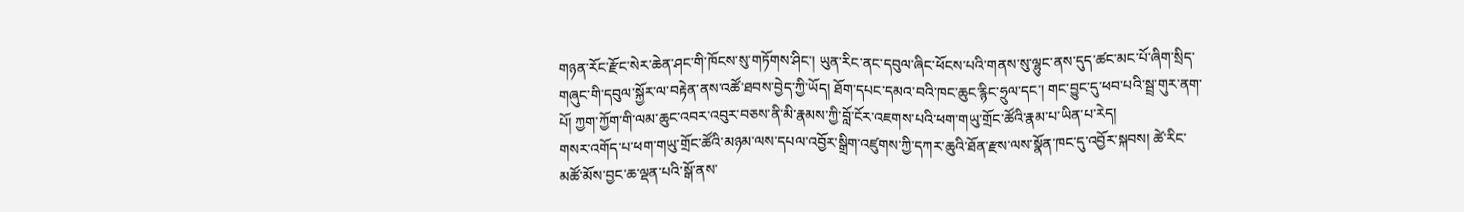གཉན་རོང་རྫོང་སེར་ཆེན་ཤང་གི་ཁོངས་སུ་གཏོགས་ཤིང་། ཡུན་རིང་ནང་དབུལ་ཞིང་ཕོངས་པའི་གནས་སུ་ལྷུང་ནས་དུད་ཚང་མང་པོ་ཞིག་སྲིད་གཞུང་གི་དབུལ་སྐྱོར་ལ་བརྟེན་ནས་འཚོ་ཐབས་བྱེད་ཀྱི་ཡོད། ཐོག་དཔང་དམའ་བའི་ཁང་ཆུང་རྙིང་ཧྲུལ་དང་། གང་བྱུང་དུ་ཕབ་པའི་སྦྲ་གུར་ནག་པོ། ཀྱག་ཀྱོག་གི་ལམ་ཆུང་འབར་འབུར་བཅས་ནི་མི་རྣམས་ཀྱི་བློ་ངོར་འཇགས་པའི་ཕག་གཡུ་གྲོང་ཚོའི་རྣམ་པ་ཡིན་པ་རེད།
གསར་འགོད་པ་ཕག་གཡུ་གྲོང་ཚོའི་མཉམ་ལས་དཔལ་འབྱོར་སྒྲིག་འཛུགས་ཀྱི་དཀར་ཆུའི་ཐོན་རྫས་ལས་སྣོན་ཁང་དུ་འབྱོར་སྐབས། ཚེ་རིང་མཚོ་མོས་བྱང་ཆ་ལྡན་པའི་སྒོ་ནས་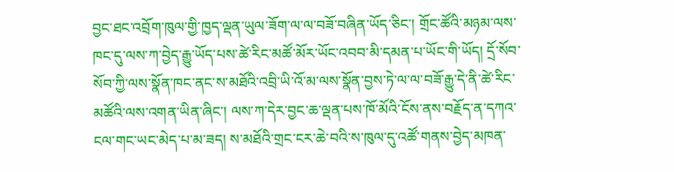བྱང་ཐང་འབྲོག་ཁུལ་གྱི་ཁྱད་ལྡན་ཡུལ་ཟོག་ལ་ལ་བཟོ་བཞིན་ཡོད་ཅིང་། གྲོང་ཚོའི་མཉམ་ལས་ཁང་དུ་ལས་ཀ་བྱེད་རྒྱུ་ཡོད་པས་ཚེ་རིང་མཚོ་མོར་ཡོང་འབབ་མི་དམན་པ་ཡོང་གི་ཡོད། དྲོ་སོབ་སོབ་ཀྱི་ལས་སྣོན་ཁང་ནང་ས་མཐོའི་འབྲི་ཡི་འོ་མ་ལས་སྣོན་བྱས་ཏེ་ལ་ལ་བཟོ་རྒྱུ་དེ་ནི་ཚེ་རིང་མཚོའི་ལས་འགན་ཡིན་ཞིང་། ལས་ཀ་དེར་བྱང་ཆ་ལྡན་པས་ཁོ་མོའི་ངོས་ནས་བརྗོད་ན་དཀའ་ངལ་གང་ཡང་མེད་པ་མ་ཟད། ས་མཐོའི་གྲང་ངར་ཆེ་བའི་ས་ཁུལ་དུ་འཚོ་གནས་བྱེད་མཁན་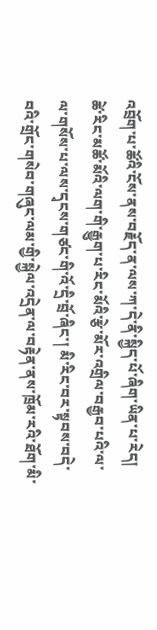འབྲོག་པ་ཚོའི་ངོས་ནས་བརྗོད་ན་ལས་ཀ་དེ་ནི་སྐྱིད་པོ་ཞིག་ཡིན་པ་རེད། ཚེ་རིང་མཚོ་མོའི་ལག་གི་རྒྱུག་པ་རིང་མོའི་རྩེ་མོར་འགྲིལ་བརྒྱབ་པའི་ལ་ལ་གསོས་པ་ལས་དྭངས་གཙང་གི་འོ་དྲི་བྲོ་ཞིང་། མི་རིང་བར་སྟབས་བདེ་བའི་གྲོང་གསེབ་གཞུང་ལམ་གྱི་སྐྱེལ་འདྲེན་ལ་བརྟེན་ནས་ཁྲོམ་རའི་ཐོག་མི་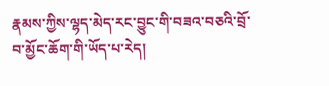རྣམས་ཀྱིས་ལྷད་མེད་རང་བྱུང་གི་བཟའ་བཅའི་བྲོ་བ་མྱོང་ཆོག་གི་ཡོད་པ་རེད།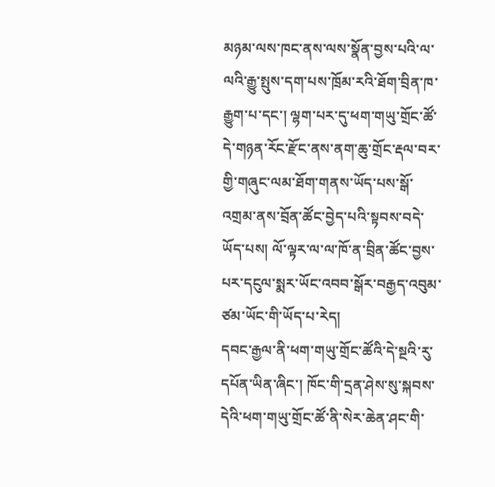མཉམ་ལས་ཁང་ནས་ལས་སྣོན་བྱས་པའི་ལ་ལའི་རྒྱུ་སྤུས་དག་པས་ཁྲོམ་རའི་ཐོག་བྲིན་ཁ་རྒྱུག་པ་དང་། ལྷག་པར་དུ་ཕག་གཡུ་གྲོང་ཚོ་དེ་གཉན་རོང་རྫོང་ནས་ནག་ཆུ་གྲོང་རྡལ་བར་གྱི་གཞུང་ལམ་ཐོག་གནས་ཡོད་པས་སྒོ་འགྲམ་ནས་བྲོན་ཚོང་བྱེད་པའི་སྟབས་བདེ་ཡོད་པས། ལོ་ལྟར་ལ་ལ་ཁོ་ན་བྲིན་ཚོང་བྱས་པར་དངུལ་སྨར་ཡོང་འབབ་སྒོར་བརྒྱད་འབུམ་ཙམ་ཡོང་གི་ཡོད་པ་རེད།
དབང་རྒྱལ་ནི་ཕག་གཡུ་གྲོང་ཚོའི་དེ་སྔའི་རུ་དཔོན་ཡིན་ཞིང་། ཁོང་གི་དྲན་ཤེས་སུ་སྐབས་དེའི་ཕག་གཡུ་གྲོང་ཚོ་ནི་སེར་ཆེན་ཤང་གི་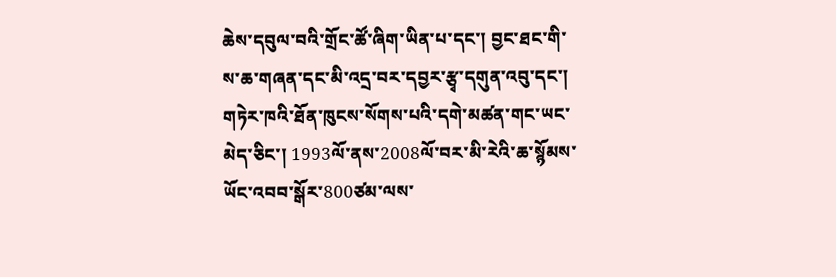ཆེས་དབུལ་བའི་གྲོང་ཚོ་ཞིག་ཡིན་པ་དང་། བྱང་ཐང་གི་ས་ཆ་གཞན་དང་མི་འདྲ་བར་དབྱར་རྩྭ་དགུན་འབུ་དང་། གཏེར་ཁའི་ཐོན་ཁུངས་སོགས་པའི་དགེ་མཚན་གང་ཡང་མེད་ཅིང་། 1993ལོ་ནས་2008ལོ་བར་མི་རེའི་ཆ་སྙོམས་ཡོང་འབབ་སྒོར་800ཙམ་ལས་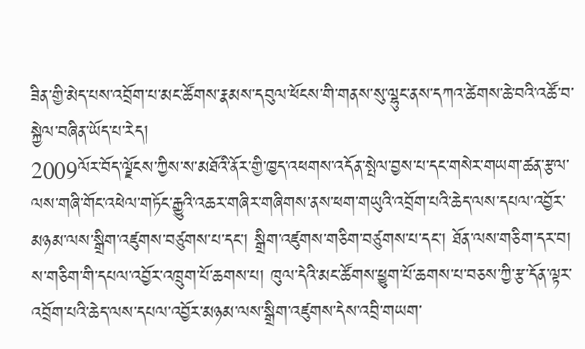ཟིན་གྱི་མེད་པས་འབྲོག་པ་མང་ཚོགས་རྣམས་དབུལ་ཕོངས་གི་གནས་སུ་ལྷུང་ནས་དཀའ་ཚེགས་ཆེ་བའི་འཚོ་བ་སྐྱེལ་བཞིན་ཡོད་པ་རེད།
2009ལོར་བོད་ལྗོངས་ཀྱིས་ས་མཐོའི་ནོར་གྱི་ཁྱད་འཕགས་འདོན་སྤེལ་བྱས་པ་དང་གསེར་གཡག་ཚན་རྩལ་ལས་གཞི་གོང་འཕེལ་གཏོང་རྒྱུའི་འཆར་གཞིར་གཞིགས་ནས་ཕག་གཡུའི་འབྲོག་པའི་ཆེད་ལས་དཔལ་འབྱོར་མཉམ་ལས་སྒྲིག་འཛུགས་བཙུགས་པ་དང་། སྒྲིག་འཛུགས་གཅིག་བཙུགས་པ་དང་། ཐོན་ལས་གཅིག་དར་བ། ས་གཅིག་གི་དཔལ་འབྱོར་འཁྲུག་པོ་ཆགས་པ། ཁུལ་དེའི་མང་ཚོགས་ཕྱུག་པོ་ཆགས་པ་བཅས་ཀྱི་རྩ་དོན་ལྟར་འབྲོག་པའི་ཆེད་ལས་དཔལ་འབྱོར་མཉམ་ལས་སྒྲིག་འཛུགས་དེས་འབྲི་གཡག་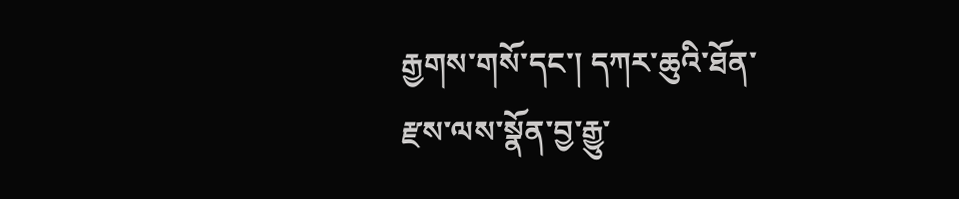རྒྱགས་གསོ་དང་། དཀར་ཆུའི་ཐོན་རྫས་ལས་སྣོན་བྱ་རྒྱུ་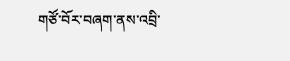གཙོ་བོར་བཞག་ནས་འབྲི་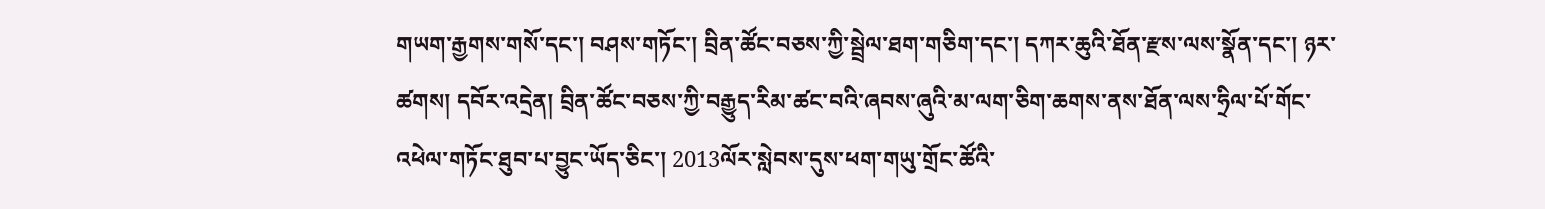གཡག་རྒྱགས་གསོ་དང་། བཤས་གཏོང་། བྲིན་ཚོང་བཅས་ཀྱི་སྦྲེལ་ཐག་གཅིག་དང་། དཀར་ཆུའི་ཐོན་རྫས་ལས་སྣོན་དང་། ཉར་ཚགས། དབོར་འདྲེན། བྲིན་ཚོང་བཅས་ཀྱི་བརྒྱུད་རིམ་ཚང་བའི་ཞབས་ཞུའི་མ་ལག་ཅིག་ཆགས་ནས་ཐོན་ལས་ཧྲིལ་པོ་གོང་འཕེལ་གཏོང་ཐུབ་པ་བྱུང་ཡོད་ཅིང་། 2013ལོར་སླེབས་དུས་ཕག་གཡུ་གྲོང་ཚོའི་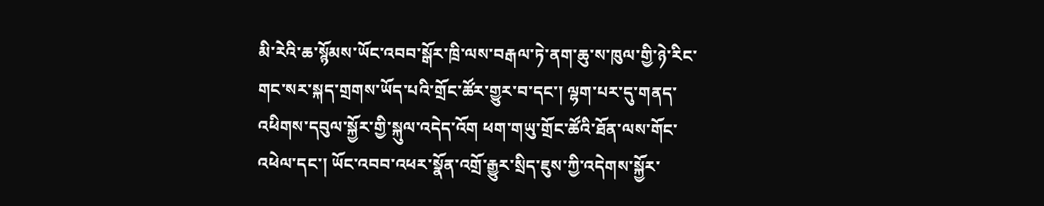མི་རེའི་ཆ་སྙོམས་ཡོང་འབབ་སྒོར་ཁྲི་ལས་བརྒལ་ཏེ་ནག་ཆུ་ས་ཁུལ་གྱི་ཉེ་རིང་གང་སར་སྐད་གྲགས་ཡོད་པའི་གྲོང་ཚོར་གྱུར་བ་དང་། ལྷག་པར་དུ་གནད་འཕིགས་དབུལ་སྐྱོར་གྱི་སྐུལ་འདེད་འོག ཕག་གཡུ་གྲོང་ཚོའི་ཐོན་ལས་གོང་འཕེལ་དང་། ཡོང་འབབ་འཕར་སྣོན་འགྲོ་རྒྱུར་སྲིད་ཇུས་ཀྱི་འདེགས་སྐྱོར་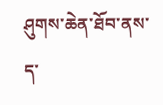ཤུགས་ཆེན་ཐོབ་ནས་ད་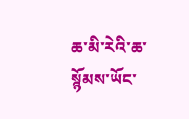ཆ་མི་རེའི་ཆ་སྙོམས་ཡོང་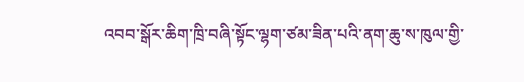འབབ་སྒོར་ཆིག་ཁྲི་བཞི་སྟོང་ལྷག་ཙམ་ཟིན་པའི་ནག་ཆུ་ས་ཁུལ་གྱི་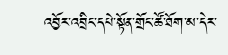འབྱོར་འབྲིང་དཔེ་སྟོན་གྲོང་ཚོ་ཐོག་མ་དེར་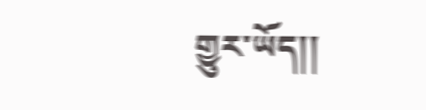གྱུར་ཡོད།།